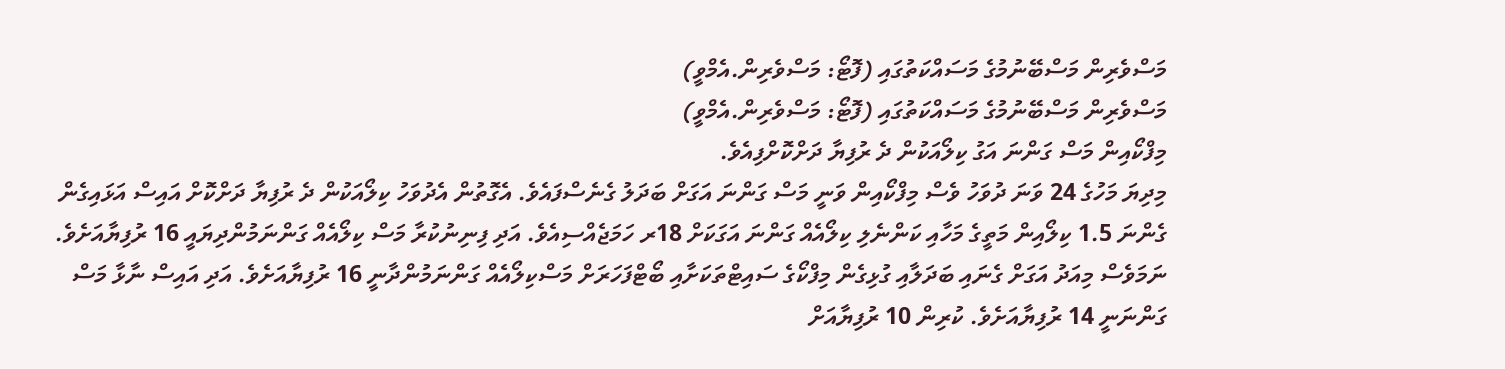މަސްވެރިން މަސްބޭނުމުގެ މަސައްކަތުގައި (ފޮޓޯ: މަސްވެރިން.އެމްވީ)
މަސްވެރިން މަސްބޭނުމުގެ މަސައްކަތުގައި (ފޮޓޯ: މަސްވެރިން.އެމްވީ)
މިފްކޯއިން މަސް ގަންނަ އަގު ކިލޯއަކުން ދެ ރުފިޔާ ދަށްކޮށްފިއެވެ.
މިދިޔަ މަހުގެ 24 ވަނަ ދުވަހު ވެސް މިފްކޯއިން ވަނީ މަސް ގަންނަ އަގަށް ބަދަލު ގެނެސްފައެވެ. އެގޮތުން އެދުވަހު ކިލޯއަކުން ދެ ރުފިޔާ ދަށްކޮށް އައިސް އަޅައިގެން ގެންނަ 1.5 ކިލޯއިން މަތީގެ މަހާއި ކަންނެލި ކިލޯއެއް ގަންނަ އަގަކަށް 18ރ ހަމަޖެއްސިއެވެ. އަދި ފިނިނުކުރާ މަސް ކިލޯއެއް ގަންނަމުންދިޔައީ 16 ރުފިޔާއަށެވެ.
ނަމަވެސް މިއަދު އަގަށް ގެނައި ބަދަލާއި ގުޅިގެން މިފްކޯގެ ސައިޓްތަކަށާއި ބޯޓްފަހަރަށް މަސްކިލޯއެއް ގަންނަމުންދާނީ 16 ރުފިޔާއަށެވެ. އަދި އައިސް ނާޅާ މަސް ގަންނަނީ 14 ރުފިޔާއަށެވެ. ކުރިން 10 ރުފިޔާއަށް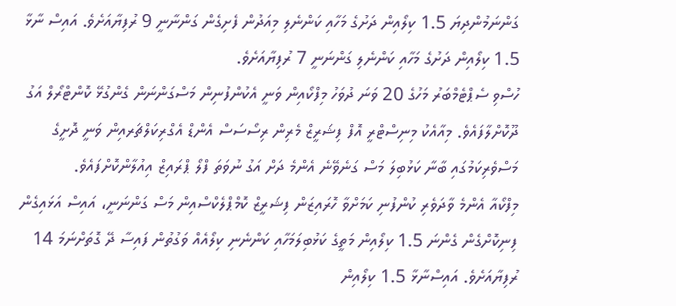ގަންނަމުންދިޔަ 1.5 ކިލޯއިން ދަށުގެ މަހާއި ކަންނެލި މިއަދުން ފެށިގެން ގަންނާނީ 9 ރުފިޔާއަށެވެ. އައިސް ނާޅާ 1.5 ކިލޯއިން ދަށުގެ މަހާއި ކަންނެލި ގަންނަނީ 7 ރުފިޔާއަށެވެ.
ހުސްވި ސެޕްޓެމްބަރު މަހުގެ 20 ވަނަ ދުވަހު މިފްކޯއިން ވަނީ އެކުންފުނިން މަސްގަންނަން ގެންގުޅޭ ކޮންޓްރޯލް އަގު ދޫކޮށްލާފައެވެ. މިއާއެކު މިނިސްޓްރީ އޮފް ފިޝަރީޒް މެރިން ރިސޯސަސް އެންޑް އެގްރިކަލްޗަރއިން ވަނީ ދޮށީގެ މަސްވެރިކަމުގައި ބާނާ ކަޅުބިލަ މަސް ގަނެވޭނެ އެންމެ ދަށް އަގު ނުވަތަ ފްލޯ ޕްރައިޒް އިއުލާންކޮށްފައެވެ.
މިފްކޯއާ އެންމެ ވާދަވެރި ކުންފުނި ކަމަށްވާ ހޮރައިޒަން ފިޝަރީޒް ކޮމްޕްލެކްސްއިން މަސް ގަންނަނީ، އައިސް އަޅައިގެން ފިނިކޮށްގެން ގެންނަ 1.5 ކިލޯއިން މަތީގެ ކަޅުބިލަމަހާއި ކަންނެނި ކިލޯއެއް ވަގުތުން ފައިސާ ދޭ ގޮތަށްނަމަ 14 ރުފިޔާއަށެވެ. އައިސްނާޅާ 1.5 ކިލޯއިން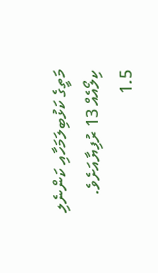މަތީގެ ކަޅުބިލަމަހާއި ކަންނެލި ކިލޯއެއް 13 ރުފިޔާއަށެވެ.
1.5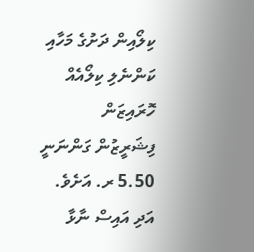ކިލޯއިން ދަށުގެ މަހާއި ކަންނެލި ކިލޯއެއް ހޮރައިޒަން ފިޝަރީޒުން ގަންނަނީ 5.50 ރ. އަށެވެ. އަދި އައިސް ނާޅާ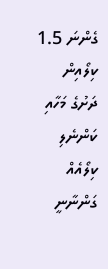ގެންނަ 1.5 ކިލޯއިން ދަށުގެ މަހާއި ކަންނެލި ކިލޯއެއް ގަންނާނީ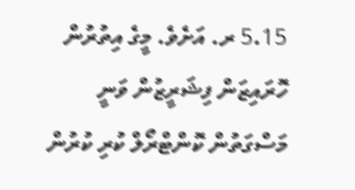5.15 ރ. އަށެވެ. މީގެ އިތުރުން ހޮރައިޒަން ފިޝަރީޒުން ވަނީ މަސްގަތުން ކޮންޓްރޯލް ކުރި ކުރުން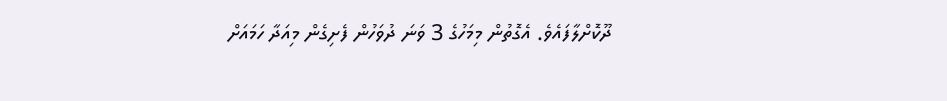ދޫކޮށްލާފައެވެ. އެގޮތުން މިމަހުގެ 3 ވަނަ ދުވަހުން ފެށިގެން މިއަދާ ހަމައަށް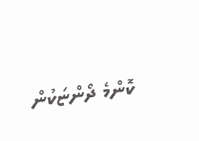ކޮންމެ ދޯންޏަކުން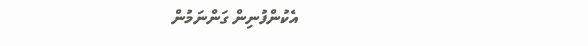އެކުންފުނިން ގަންނަމުން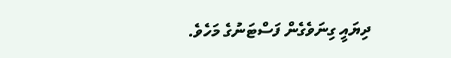ދިޔައީ ގިނަވެގެން ފަސްޓަނުގެ މަހެވެ.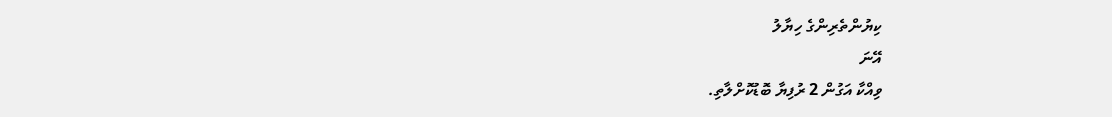ކިޔުންތެރިންގެ ހިޔާލު
އޭނަ
ވިއްކާ އަގުން 2 ރުފިޔާ ބޮޑުކޮށްލާތި.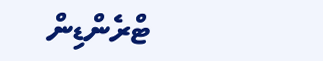ޓްރެންޑިން